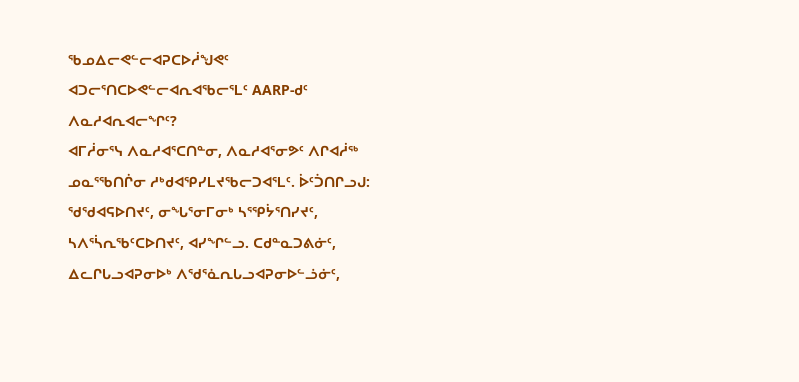ᖃᓄᐃᓕᕙᓪᓕᐊᕈᑕᐅᓲᖑᕙᑦ ᐊᑐᓕᕐᑎᑕᐅᕙᓪᓕᐊᕆᐊᖃᓕᕐᒪᑦ AARP-ᑯᑦ ᐱᓇᓱᐊᕆᐊᓕᖏᑦ?
ᐊᒥᓲᓂᕐᓭ ᐱᓇᓱᐊᕐᑕᑎᓐᓂ, ᐱᓇᓱᐊᕐᓂᕗᑦ ᐱᒋᐊᓲᖅ ᓄᓇᕐᖃᑎᒌᓂ ᓱᒃᑯᐊᕿᓯᒪᔪᖃᓕᑐᐊᕐᒪᑦ. ᐆᑦᑑᑎᒋᓗᒍ: ᖁᖁᐊᕋᐅᑎᔪᑦ, ᓂᖓᕐᓂᒥᓂᒃ ᓴᕐᕿᔮᕐᑎᓯᔪᑦ, ᓴᐱᕐᓵᕆᖃᑦᑕᐅᑎᔪᑦ, ᐊᓯᖏᓪᓗ. ᑕᑯᓐᓇᑐᕕᓃᑦ, ᐃᓚᒋᒐᓗᐊᕈᓂᐅᒃ ᐱᖁᕐᓈᕆᒐᓗᐊᕈᓂᐅᓪᓘᓃᑦ,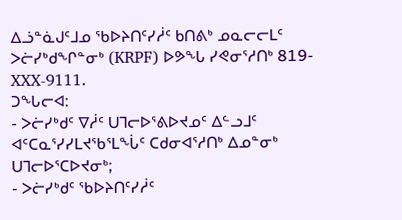ᐃᓘᓐᓈᒍᑦᒧᓄ ᖃᐅᔨᑎᑦᓯᓲᑦ ᑲᑎᕕᒃ ᓄᓇᓕᓕᒪᑦ ᐳᓖᓯᒃᑯᖏᓐᓂᒃ (KRPF) ᐅᕗᖓ ᓯᕙᓂᕐᓱᑎᒃ 819-XXX-9111.
ᑐᖓᓕᐊ:
- ᐳᓖᓯᒃᑯᑦ ᐁᓲᑦ ᑌᒣᓕᐅᕐᕕᐅᔪᓄᑦ ᐃᓪᓗᒧᑦ ᐊᑦᑕᓇᕐᓯᓯᒪᔪᖃᕐᒪᖔᑦ ᑕᑯᓂᐊᕐᓱᑎᒃ ᐃᓄᓐᓂᒃ ᑌᒣᓕᐅᕐᑕᐅᔪᓂᒃ;
- ᐳᓖᓯᒃᑯᑦ ᖃᐅᔨᑎᑦᓯᓲᑦ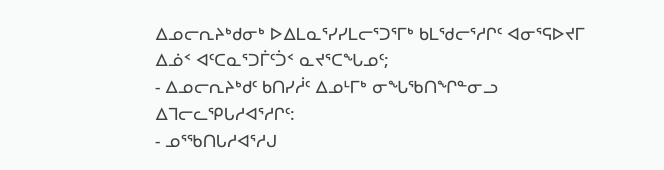ᐃᓄᓕᕆᔨᒃᑯᓂᒃ ᐅᐃᒪᓇᕐᓯᓯᒪᓕᕐᑐᕐᒥᒃ ᑲᒪᖁᓕᕐᓱᒋᑦ ᐊᓂᕐᕋᐅᔪᒥ ᐃᓅᑉ ᐊᑦᑕᓇᕐᑐᒦᑦᑑᑉ ᓇᔪᕐᑕᖓᓄᑦ;
- ᐃᓄᓕᕆᔨᒃᑯᑦ ᑲᑎᓯᓲᑦ ᐃᓄᒻᒥᒃ ᓂᖓᖃᑎᖏᓐᓂᓗ ᐃᒣᓕᓚᕿᒐᓱᐊᕐᓱᒋᑦ:
- ᓄᕐᖃᑎᒐᓱᐊᕐᓱᒍ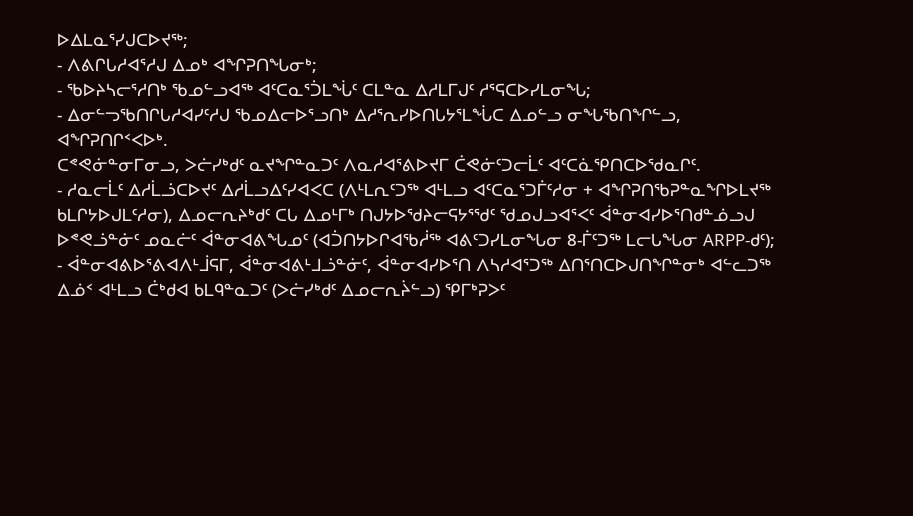ᐅᐃᒪᓇᕐᓯᒍᑕᐅᔪᖅ;
- ᐱᕕᒋᒐᓱᐊᕐᓱᒍ ᐃᓄᒃ ᐊᖏᕈᑎᖓᓂᒃ;
- ᖃᐅᔨᓴᓕᕐᓱᑎᒃ ᖃᓄᓪᓗᐊᖅ ᐊᑦᑕᓇᕐᑑᒪᖔᑦ ᑕᒪᓐᓇ ᐃᓱᒪᒥᒍᑦ ᓱᕐᕋᑕᐅᓯᒪᓂᖓ;
- ᐃᓂᓪᓓᖃᑎᒋᒐᓱᐊᓯᑦᓱᒍ ᖃᓄᐃᓕᐅᕐᓗᑎᒃ ᐃᓱᕐᕆᓯᐅᑎᒐᔭᕐᒪᖔᑕ ᐃᓄᓪᓗ ᓂᖓᖃᑎᖏᓪᓗ, ᐊᖏᕈᑎᒋᑉᐸᐅᒃ.
ᑕᕝᕙᓃᓐᓂᒥᓂᓗ, ᐳᓖᓯᒃᑯᑦ ᓇᔪᖏᓐᓇᑐᑦ ᐱᓇᓱᐊᕐᕕᐅᔪᒥ ᑖᕙᓃᑦᑐᓕᒫᑦ ᐊᑦᑕᓈᕿᑎᑕᐅᖁᓇᒋᑦ.
- ᓱᓇᓕᒫᑦ ᐃᓱᒫᓘᑕᐅᔪᑦ ᐃᓱᒫᓗᐃᑦᓯᐊᐸᑕ (ᐱᒻᒪᕆᑦᑐᖅ ᐊᒻᒪᓗ ᐊᑦᑕᓇᕐᑐᒦᑦᓱᓂ + ᐊᖏᕈᑎᖃᕈᓐᓇᖏᐅᒪᔪᖅ ᑲᒪᒋᔭᐅᒍᒪᑦᓱᓂ), ᐃᓄᓕᕆᔨᒃᑯᑦ ᑕᒐ ᐃᓄᒻᒥᒃ ᑎᒍᔭᐅᖁᔨᓕᕋᔭᕐᖁᑦ ᖁᓄᒍᓗᐊᕐᐸᑦ ᐋᓐᓂᐊᓯᐅᕐᑎᑯᓐᓅᓗᒍ ᐅᕝᕙᓘᓐᓃᑦ ᓄᓇᓖᑦ ᐋᓐᓂᐊᕕᖓᓄᑦ (ᐊᑑᑎᔭᐅᒋᐊᖃᓲᖅ ᐊᕕᑦᑐᓯᒪᓂᖓᓂ 8-ᒦᑦᑐᖅ ᒪᓕᒐᖓᓂ ARPP-ᑯᑦ);
- ᐋᓐᓂᐊᕕᐅᕐᕕᐊᐱᒻᒨᕋᒥ, ᐋᓐᓂᐊᕕᒻᒧᓘᓐᓃᑦ, ᐋᓐᓂᐊᓯᐅᕐᑎ ᐱᓴᓱᐊᕐᑐᖅ ᐃᑎᕐᑎᑕᐅᒍᑎᖏᓐᓂᒃ ᐊᓪᓚᑐᖅ ᐃᓅᑉ ᐊᒻᒪᓗ ᑖᒃᑯᐊ ᑲᒪᑫᓐᓇᑐᑦ (ᐳᓖᓯᒃᑯᑦ ᐃᓄᓕᕆᔩᓪᓗ) ᕿᒥᒃᕈᐳᑦ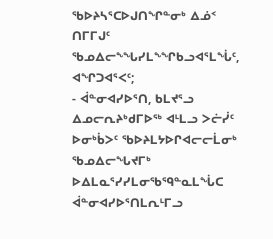ᖃᐅᔨᓴᕐᑕᐅᒍᑎᖏᓐᓂᒃ ᐃᓅᑉ ᑎᒥᒥᒍᑦ ᖃᓄᐃᓕᖕᖓᓯᒪᖕᖏᑲᓗᐊᕐᒪᖔᑦ, ᐊᖏᑐᐊᕐᐸᑦ;
- ᐋᓐᓂᐊᓯᐅᕐᑎ, ᑲᒪᔪᕐᓗ ᐃᓄᓕᕆᔨᒃᑯᒥᐅᖅ ᐊᒻᒪᓗ ᐳᓖᓰᑦ ᐅᓂᒃᑳᐳᑦ ᖃᐅᔨᒪᔭᐅᒋᐊᓕᓕᒫᓂᒃ ᖃᓄᐃᓕᖓᔪᒥᒃ ᐅᐃᒪᓇᕐᓯᓯᒪᓂᖃᙯᓐᓇᒪᖔᑕ ᐋᓐᓂᐊᓯᐅᕐᑎᒪᕆᒻᒥᓗ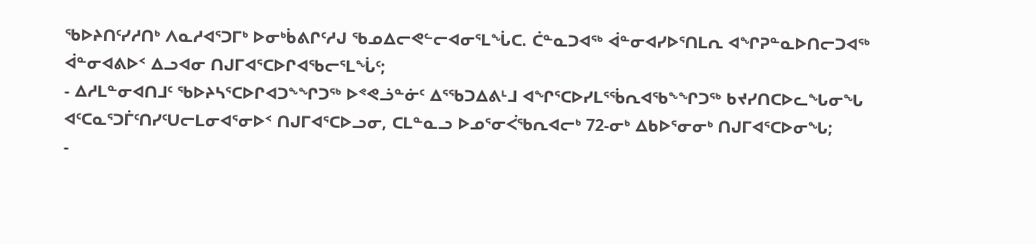ᖃᐅᔨᑎᑦᓯᓱᑎᒃ ᐱᓇᓱᐊᕐᑐᒥᒃ ᐅᓂᒃᑳᕕᒋᑦᓱᒍ ᖃᓄᐃᓕᕙᓪᓕᐊᓂᕐᒪᖔᑕ. ᑖᓐᓇᑐᐊᖅ ᐋᓐᓂᐊᓯᐅᕐᑎᒪᕆ ᐊᖏᕈᓐᓇᐅᑎᓕᑐᐊᖅ ᐋᓐᓂᐊᕕᐅᑉ ᐃᓗᐊᓂ ᑎᒍᒥᐊᕐᑕᐅᒋᐊᖃᓕᕐᒪᖔᑦ;
- ᐃᓱᒪᓐᓂᐊᑎᒧᑦ ᖃᐅᔨᓴᕐᑕᐅᒋᐊᑐᖕᖏᑐᖅ ᐅᕝᕙᓘᓐᓃᑦ ᐃᕐᖃᑐᐃᕕᒻᒧ ᐊᖏᕐᑕᐅᓯᒪᕐᖄᕆᐊᖃᖕᖏᑐᖅ ᑲᔪᓯᑎᑕᐅᓚᖓᓂᖓ ᐊᑦᑕᓇᕐᑐᒦᑦᑎᓯᑦᑌᓕᒪᓂᐊᕐᓂᐅᑉ ᑎᒍᒥᐊᕐᑕᐅᓗᓂ, ᑕᒪᓐᓇᓗ ᐅᓄᕐᓂᐹᖃᕆᐊᓕᒃ 72-ᓂᒃ ᐃᑲᐅᕐᓂᓂᒃ ᑎᒍᒥᐊᕐᑕᐅᓂᖓ;
-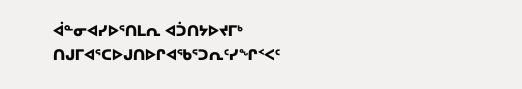ᐋᓐᓂᐊᓯᐅᕐᑎᒪᕆ ᐊᑑᑎᔭᐅᔪᒥᒃ ᑎᒍᒥᐊᕐᑕᐅᒍᑎᐅᒋᐊᖃᕐᑐᕆᑦᓯᖏᑉᐸᑦ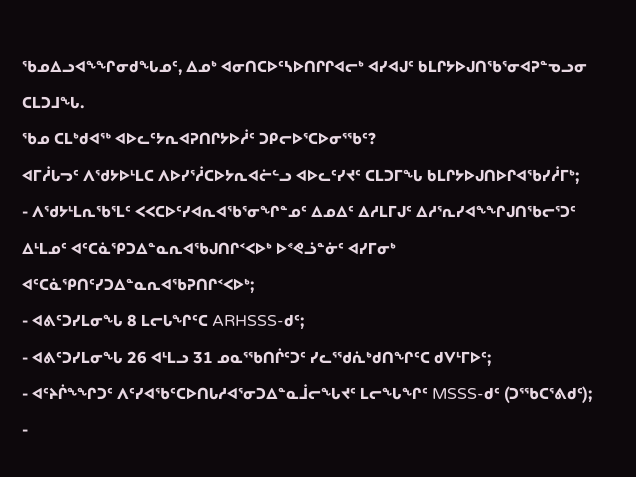ᖃᓄᐃᓗᐊᖕᖏᓂᑯᖓᓄᑦ, ᐃᓄᒃ ᐊᓂᑎᑕᐅᑦᓴᐅᑎᒋᒋᐊᓕᒃ ᐊᓯᐊᒍᑦ ᑲᒪᒋᔭᐅᒍᑎᖃᕐᓂᐊᕈᓐᓀᓗᓂ ᑕᒪᑐᒧᖓ.
ᖃᓄ ᑕᒪᒃᑯᐊᖅ ᐊᐅᓚᑦᔭᕆᐊᕈᑎᒋᔭᐅᓲᑦ ᑐᑭᓕᐅᕐᑕᐅᓂᕐᖃᑦ?
ᐊᒥᓲᒐᓓᑦ ᐱᖁᔭᐅᒻᒪᑕ ᐱᐅᓯᕐᓲᑕᐅᔭᕆᐊᓖᓪᓗ ᐊᐅᓚᑦᓯᔪᑦ ᑕᒪᑐᒥᖓ ᑲᒪᒋᔭᐅᒍᑎᐅᒋᐊᖃᓯᓲᒥᒃ;
- ᐱᖁᔭᒻᒪᕆᖃᕐᒪᑦ ᐸᐸᑕᐅᑦᓯᐊᕆᐊᖃᕐᓂᖏᓐᓄᑦ ᐃᓄᐃᑦ ᐃᓱᒪᒥᒍᑦ ᐃᓱᕐᕆᓯᐊᖕᖏᒍᑎᖃᓕᕐᑐᑦ ᐃᒻᒪᓄᑦ ᐊᑦᑕᓈᕿᑐᐃᓐᓇᕆᐊᖃᒍᑎᒋᑉᐸᐅᒃ ᐅᕝᕙᓘᓐᓃᑦ ᐊᓯᒥᓂᒃ ᐊᑦᑕᓈᕿᑎᑦᓯᑐᐃᓐᓇᕆᐊᖃᕈᑎᒋᑉᐸᐅᒃ;
- ᐊᕕᑦᑐᓯᒪᓂᖓ 8 ᒪᓕᒐᖏᑦᑕ ARHSSS-ᑯᑦ;
- ᐊᕕᑦᑐᓯᒪᓂᖓ 26 ᐊᒻᒪᓗ 31 ᓄᓇᕐᖃᑎᒌᑦᑐᑦ ᓯᓚᕐᖁᕇᒃᑯᑎᖏᑦᑕ ᑯᐯᒻᒥᐅᑦ;
- ᐊᑦᔨᒌᖕᖏᑐᑦ ᐱᑦᓯᐊᖃᑦᑕᐅᑎᒐᓱᐊᕐᓂᑐᐃᓐᓇᒨᓕᖓᔪᑦ ᒪᓕᖓᖏᑦ MSSS-ᑯᑦ (ᑐᕐᖃᑕᕐᕕᑯᑦ);
-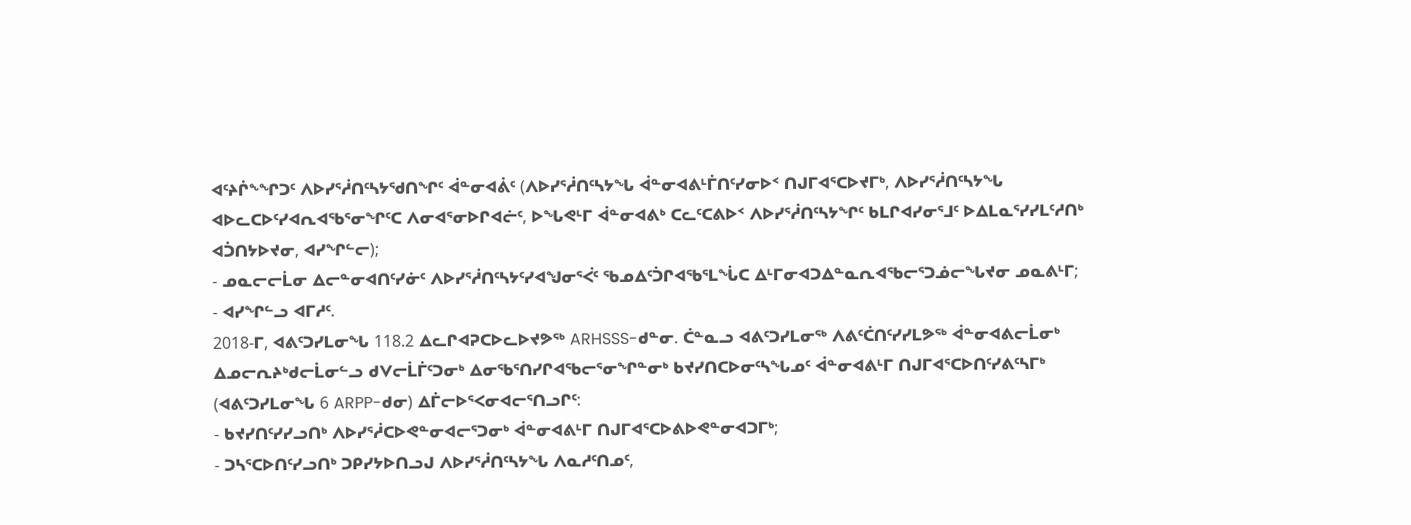ᐊᑦᔨᒌᖕᖏᑐᑦ ᐱᐅᓯᕐᓲᑎᑦᓴᔭᖁᑎᖏᑦ ᐋᓐᓂᐊᕖᑦ (ᐱᐅᓯᕐᓲᑎᑦᓴᔭᖓ ᐋᓐᓂᐊᕕᒻᒦᑎᑦᓯᓂᐅᑉ ᑎᒍᒥᐊᕐᑕᐅᔪᒥᒃ, ᐱᐅᓯᕐᓲᑎᑦᓴᔭᖓ ᐊᐅᓚᑕᐅᑦᓯᐊᕆᐊᖃᕐᓂᖏᑦᑕ ᐱᓂᐊᕐᓂᐅᒋᐊᓖᑦ, ᐅᖓᕙᒻᒥ ᐋᓐᓂᐊᕕᒃ ᑕᓚᑦᑕᕕᐅᑉ ᐱᐅᓯᕐᓲᑎᑦᓴᔭᖏᑦ ᑲᒪᒋᐊᓯᓂᕐᒧᑦ ᐅᐃᒪᓇᕐᓯᓯᒪᑦᓱᑎᒃ ᐊᑑᑎᔭᐅᔪᓂ, ᐊᓯᖏᓪᓕ);
- ᓄᓇᓕᓕᒫᓂ ᐃᓕᓐᓂᐊᑎᑦᓯᓃᑦ ᐱᐅᓯᕐᓲᑎᑦᓴᔭᑦᓯᐊᖑᓂᕐᐹᑦ ᖃᓄᐃᑦᑑᒋᐊᖃᕐᒪᖔᑕ ᐃᒻᒥᓂᐊᑐᐃᓐᓇᕆᐊᖃᓕᕐᑐᓅᓕᖓᔪᓂ ᓄᓇᕕᒻᒥ;
- ᐊᓯᖏᓪᓗ ᐊᒥᓱᑦ.
2018-ᒥ, ᐊᕕᑦᑐᓯᒪᓂᖓ 118.2 ᐃᓚᒋᐊᕈᑕᐅᓚᐅᔪᕗᖅ ARHSSS-ᑯᓐᓂ. ᑖᓐᓇᓗ ᐊᕕᑦᑐᓯᒪᓂᖅ ᐱᕕᑦᑖᑎᑦᓯᓯᒪᕗᖅ ᐋᓐᓂᐊᕕᓕᒫᓂᒃ ᐃᓄᓕᕆᔨᒃᑯᓕᒫᓂᓪᓗ ᑯᐯᓕᒫᒦᑦᑐᓂᒃ ᐃᓂᖃᕐᑎᓯᒋᐊᖃᓕᕐᓂᖏᓐᓂᒃ ᑲᔪᓯᑎᑕᐅᓂᑦᓴᖓᓄᑦ ᐋᓐᓂᐊᕕᒻᒥ ᑎᒍᒥᐊᕐᑕᐅᑎᑦᓯᕕᑦᓴᒥᒃ (ᐊᕕᑦᑐᓯᒪᓂᖓ 6 ARPP-ᑯᓂ) ᐃᒦᓕᐅᕐᐸᓂᐊᓕᕐᑎᓗᒋᑦ:
- ᑲᔪᓯᑎᑦᓯᓯᓗᑎᒃ ᐱᐅᓯᕐᓲᑕᐅᕙᓐᓂᐊᓕᕐᑐᓂᒃ ᐋᓐᓂᐊᕕᒻᒥ ᑎᒍᒥᐊᕐᑕᐅᕕᐅᕙᓐᓂᐊᑐᒥᒃ;
- ᑐᓴᕐᑕᐅᑎᑦᓯᓗᑎᒃ ᑐᑭᓯᔭᐅᑎᓗᒍ ᐱᐅᓯᕐᓲᑎᑦᓴᔭᖓ ᐱᓇᓱᑦᑎᓄᑦ,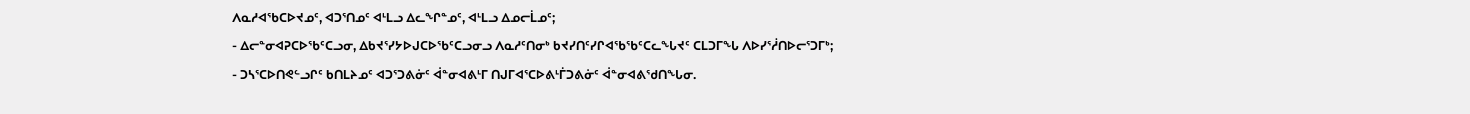ᐱᓇᓱᐊᖃᑕᐅᔪᓄᑦ, ᐊᑐᕐᑎᓄᑦ ᐊᒻᒪᓗ ᐃᓚᖏᓐᓄᑦ, ᐊᒻᒪᓗ ᐃᓄᓕᒫᓄᑦ;
- ᐃᓕᓐᓂᐊᕈᑕᐅᖃᑦᑕᓗᓂ, ᐃᑲᔪᕐᓯᔭᐅᒍᑕᐅᖃᑦᑕᓗᓂᓗ ᐱᓇᓱᑦᑎᓂᒃ ᑲᔪᓯᑎᑦᓯᒋᐊᖃᖃᑦᑕᓚᖓᔪᑦ ᑕᒪᑐᒥᖓ ᐱᐅᓯᕐᓲᑎᐅᓕᕐᑐᒥᒃ;
- ᑐᓴᕐᑕᐅᑎᕙᓪᓗᒋᑦ ᑲᑎᒪᔨᓄᑦ ᐊᑐᕐᑐᕕᓃᑦ ᐋᓐᓂᐊᕕᒻᒥ ᑎᒍᒥᐊᕐᑕᐅᕕᒻᒦᑐᕕᓃᑦ ᐋᓐᓂᐊᕕᖁᑎᖓᓂ.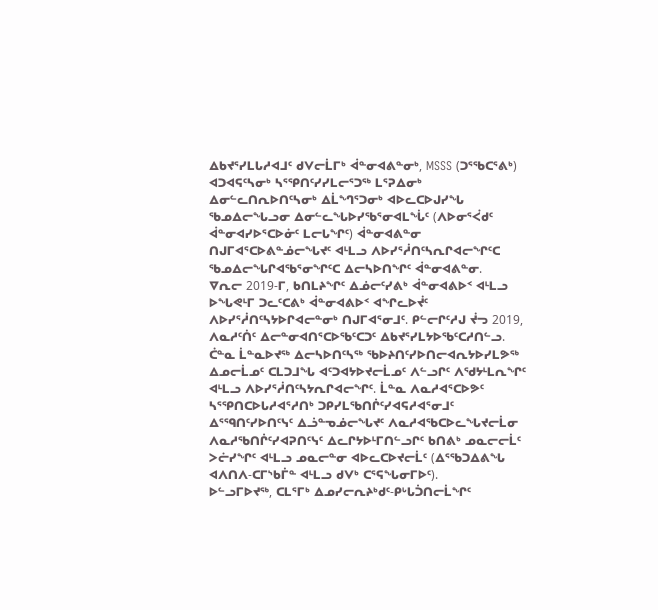ᐃᑲᔪᕐᓯᒪᒐᓱᐊᒧᑦ ᑯᐯᓕᒫᒥᒃ ᐋᓐᓂᐊᕕᓐᓂᒃ, MSSS (ᑐᕐᖃᑕᕐᕕᒃ) ᐊᑐᐊᕋᑦᓴᓂᒃ ᓴᕐᕿᑎᑦᓯᓯᒪᓕᕐᑐᖅ ᒪᕐᕈᐃᓂᒃ ᐃᓂᓪᓚᑎᕆᐅᑎᑦᓴᓂᒃ ᐃᒫᙰᕐᑐᓂᒃ ᐊᐅᓚᑕᐅᒍᓯᖓ ᖃᓄᐃᓕᖓᓗᓂ ᐃᓂᓪᓚᖓᐅᓯᖃᕐᓂᐊᒪᖔᑦ (ᐱᐅᓂᕐᐹᑯᑦ ᐋᓐᓂᐊᓯᐅᕐᑕᐅᓃᑦ ᒪᓕᒐᖏᑦ) ᐋᓐᓂᐊᕕᓐᓂ ᑎᒍᒥᐊᕐᑕᐅᕕᓐᓅᓕᖓᔪᑦ ᐊᒻᒪᓗ ᐱᐅᓯᕐᓲᑎᑦᓴᕆᒋᐊᓕᖏᑦᑕ ᖃᓄᐃᓕᖓᒋᐊᖃᕐᓂᖏᑦᑕ ᐃᓕᓴᐅᑎᖏᑦ ᐋᓐᓂᐊᕕᓐᓂ.
ᐁᕆᓕ 2019-ᒥ, ᑲᑎᒪᔨᖏᑦ ᐃᓅᓕᑦᓯᕕᒃ ᐋᓐᓂᐊᕕᐅᑉ ᐊᒻᒪᓗ ᐅᖓᕙᒻᒥ ᑐᓚᑦᑕᕕᒃ ᐋᓐᓂᐊᕕᐅᑉ ᐊᖏᓚᐅᔫᑦ ᐱᐅᓯᕐᓲᑎᑦᓴᔭᐅᒋᐊᓕᓐᓂᒃ ᑎᒍᒥᐊᕐᓂᒧᑦ. ᑭᓪᓕᒋᑦᓱᒍ ᔫᓓ 2019, ᐱᓇᓱᑦᑏᑦ ᐃᓕᓐᓂᐊᑎᕐᑕᐅᖃᑦᑕᑐᑦ ᐃᑲᔪᕐᓯᒪᔭᐅᖃᑦᑕᓱᑎᓪᓗ. ᑖᓐᓇ ᒫᓐᓇᐅᔪᖅ ᐃᓕᓴᐅᑎᑦᓴᖅ ᖃᐅᔨᑎᑦᓯᐅᑎᓕᐊᕆᔭᐅᓯᒪᕗᖅ ᐃᓄᓕᒫᓄᑦ ᑕᒪᑐᒧᖓ ᐊᑦᑐᐊᔭᐅᔪᓕᒫᓄᑦ ᐱᓪᓗᒋᑦ ᐱᖁᔭᒻᒪᕆᖏᑦ ᐊᒻᒪᓗ ᐱᐅᓯᕐᓲᑎᑦᓴᔭᕆᒋᐊᓕᖏᑦ. ᒫᓐᓇ ᐱᓇᓱᐊᕐᑕᐅᕗᑦ ᓴᕐᕿᑎᑕᐅᒐᓱᐊᕐᓱᑎᒃ ᑐᑭᓯᒪᖃᑎᒌᑦᓯᐊᕋᓱᐊᕐᓂᒧᑦ ᐃᕐᙯᑎᑦᓯᐅᑎᑦᓭᑦ ᐃᓘᓐᓀᓅᓕᖓᔪᑦ ᐱᓇᓱᐊᖃᑕᐅᓚᖓᔪᓕᒫᓂ ᐱᓇᓱᖃᑎᒌᑦᓯᐊᕈᑎᑦᓭᑦ ᐃᓚᒋᔭᐅᒻᒥᑎᓪᓗᒋᑦ ᑲᑎᕕᒃ ᓄᓇᓕᓕᒫᑦ ᐳᓖᓯᖏᑦ ᐊᒻᒪᓗ ᓄᓇᓕᓐᓂ ᐊᐅᓚᑕᐅᔪᓕᒫᑦ (ᐃᕐᖃᑐᐃᕕᖓ ᐊᐱᑎᐱ-ᑕᒥᔅᑲᒦᓐ ᐊᒻᒪᓗ ᑯᐯᒃ ᑕᕐᕋᖓᓂᒥᐅᑦ).
ᐅᓪᓗᒥᐅᔪᖅ, ᑕᒪᕐᒥᒃ ᐃᓄᓯᓕᕆᔨᒃᑯᑦ-ᑭᒡᒐᑑᑎᓕᒫᖏᑦ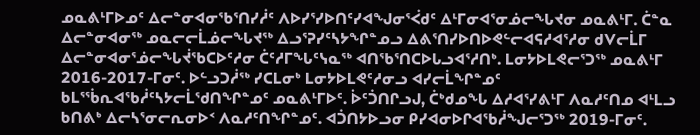ᓄᓇᕕᒻᒥᐅᓄᑦ ᐃᓕᓐᓂᐊᓂᖃᕐᑎᓯᓲᑦ ᐱᐅᓯᕐᓯᐅᑎᑦᓯᐊᖑᓂᕐᐹᑯᑦ ᐃᒻᒥᓂᐊᕐᓂᓅᓕᖓᔪᓂ ᓄᓇᕕᒻᒥ. ᑖᓐᓇ ᐃᓕᓐᓂᐊᓂᖅ ᓄᓇᓕᓕᒫᓅᓕᖓᔪᖅ ᐃᓗᕐᕈᓯᑦᓴᔭᖏᓐᓄᓗ ᐃᕕᕐᑎᓯᐅᑎᐅᕙᓪᓕᐊᕋᓱᐊᕐᓱᓂ ᑯᐯᓕᒫᒥ ᐃᓕᓐᓂᐊᓂᕐᓅᓕᖓᔫᖃᑕᐅᑦᓱᓂ ᑖᑦᓱᒥᖓᑦᓭᓇᖅ ᐊᑎᖃᕐᑎᑕᐅᒐᓗᐊᕐᓱᑎᒃ. ᒪᓂᔭᐅᒪᕙᓕᕐᑐᖅ ᓄᓇᕕᒻᒥ 2016-2017-ᒥᓂᑦ. ᐅᓪᓗᑐᓲᖅ ᓯᑕᒪᓂᒃ ᒪᓂᔭᐅᒪᕙᑦᓱᓂᓗ ᐊᓯᓕᒫᖏᓐᓄᑦ ᑲᒪᕐᖄᕆᐊᖃᓲᑦᓴᔭᓕᒫᖁᑎᖏᓐᓄᑦ ᓄᓇᕕᒻᒥᐅᑦ. ᐆᑦᑑᑎᒋᓗᒍ, ᑖᒃᑯᓄᖓ ᐃᓱᐊᕐᓯᕕᒻᒥ ᐱᓇᓱᑦᑎᓄ ᐊᒻᒪᓗ ᑲᑎᕕᒃ ᐃᓕᓴᕐᓂᓕᕆᓂᐅᑉ ᐱᓇᓱᑦᑎᖏᓐᓄᑦ. ᐊᑑᑎᔭᐅᓗᓂ ᑭᓯᐊᓂᐅᒋᐊᖃᓲᖑᓕᕐᑐᖅ 2019-ᒥᓂᑦ.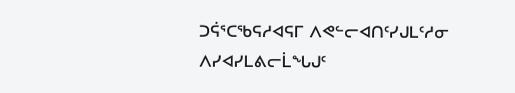ᑐᕌᕐᑕᖃᕋᓱᐊᕋᒥ ᐱᕙᓪᓕᐊᑎᑦᓯᒍᒪᑦᓱᓂ ᐱᓯᐊᓯᒪᕕᓕᒫᖓᒍᑦ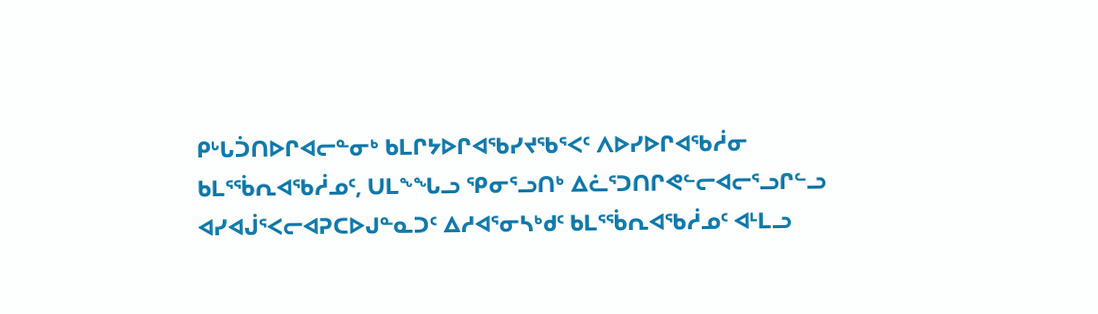ᑭᒡᒐᑑᑎᐅᒋᐊᓕᓐᓂᒃ ᑲᒪᒋᔭᐅᒋᐊᖃᓯᔪᖃᕐᐸᑦ ᐱᐅᓯᐅᒋᐊᖃᓲᓂ ᑲᒪᕐᖄᕆᐊᖃᓲᓄᑦ, ᑌᒪᖕᖓᓗ ᕿᓂᕐᓗᑎᒃ ᐃᓛᕐᑐᑎᒋᕙᓪᓕᐊᓕᕐᓗᒋᓪᓗ ᐊᓯᐊᒎᕐᐸᓕᐊᕈᑕᐅᒍᓐᓇᑐᑦ ᐃᓱᐊᕐᓂᓴᒃᑯᑦ ᑲᒪᕐᖄᕆᐊᖃᓲᓄᑦ ᐊᒻᒪᓗ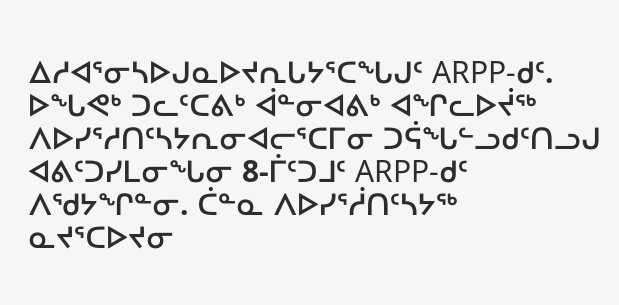ᐃᓱᐊᕐᓂᓴᐅᒍᓇᐅᔪᕆᒐᔭᕐᑕᖓᒍᑦ ARPP-ᑯᑦ.
ᐅᖓᕙᒃ ᑐᓚᑦᑕᕕᒃ ᐋᓐᓂᐊᕕᒃ ᐊᖏᓚᐅᔫᖅ ᐱᐅᓯᕐᓱᑎᑦᓴᔭᕆᓂᐊᓕᕐᑕᒥᓂ ᑐᕌᖓᓪᓗᑯᑦᑎᓗᒍ ᐊᕕᑦᑐᓯᒪᓂᖓᓂ 8-ᒦᑦᑐᒧᑦ ARPP-ᑯᑦ ᐱᖁᔭᖏᓐᓂ. ᑖᓐᓇ ᐱᐅᓯᕐᓲᑎᑦᓴᔭᖅ ᓇᔪᕐᑕᐅᔪᓂ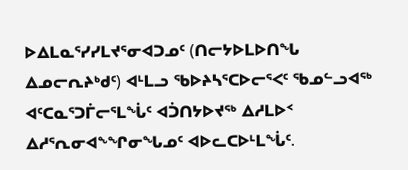ᐅᐃᒪᓇᕐᓯᓯᒪᔪᕐᓂᐊᑐᓄᑦ (ᑎᓕᔭᐅᒪᐅᑎᖓ ᐃᓄᓕᕆᔨᒃᑯᑦ) ᐊᒻᒪᓗ ᖃᐅᔨᓴᕐᑕᐅᓕᕐᐸᑦ ᖃᓄᓪᓗᐊᖅ ᐊᑦᑕᓇᕐᑐᒦᓕᕐᒪᖔᑦ ᐊᑑᑎᔭᐅᔪᖅ ᐃᓱᒪᐅᑉ ᐃᓱᕐᕆᓂᐊᖕᖏᓂᖓᓄᑦ ᐊᐅᓚᑕᐅᒻᒪᖔᑦ.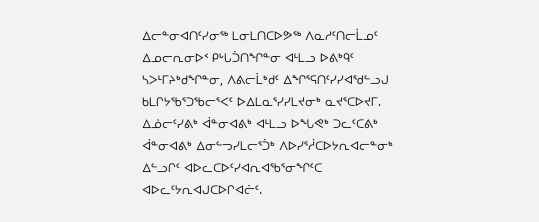ᐃᓕᓐᓂᐊᑎᑦᓯᓂᖅ ᒪᓂᒪᑎᑕᐅᕗᖅ ᐱᓇᓱᑦᑎᓕᒫᓄᑦ ᐃᓄᓕᕆᓂᐅᑉ ᑭᒡᒐᑑᑎᖏᓐᓂ ᐊᒻᒪᓗ ᐅᕕᒃᑫᑦ ᓴᐳᒻᒥᔨᒃᑯᖏᓐᓂ, ᐱᕕᓕᒫᒃᑯᑦ ᐃᖏᕐᕋᑎᑦᓯᓯᐊᖁᓪᓗᒍ ᑲᒪᒋᔭᖃᕐᑐᖃᓕᕐᐸᑦ ᐅᐃᒪᓇᕐᓯᓯᒪᔪᓂᒃ ᓇᔪᕐᑕᐅᔪᒥ.
ᐃᓅᓕᑦᓯᕕᒃ ᐋᓐᓂᐊᕕᒃ ᐊᒻᒪᓗ ᐅᖓᕙᒃ ᑐᓚᑦᑕᕕᒃ ᐋᓐᓂᐊᕕᒃ ᐃᓂᓪᓓᓯᒪᓕᕐᑑᒃ ᐱᐅᓯᕐᓲᑕᐅᔭᕆᐊᓕᓐᓂᒃ ᐃᓪᓗᒋᑦ ᐊᐅᓚᑕᐅᑦᓯᐊᕆᐊᖃᕐᓂᖏᑦᑕ ᐊᐅᓚᑦᔭᕆᐊᒍᑕᐅᒋᐊᓖᑦ.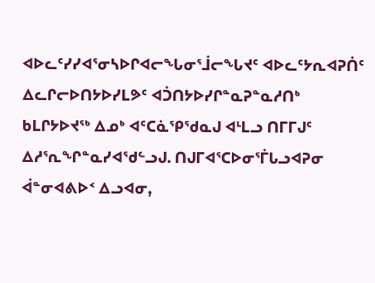ᐊᐅᓚᑦᓯᓯᐊᕐᓂᓴᐅᒋᐊᓕᖓᓂᕐᒨᓕᖓᔪᑦ ᐊᐅᓚᑦᔭᕆᐊᕈᑏᑦ ᐃᓚᒋᓕᐅᑎᔭᐅᓯᒪᕗᑦ ᐊᑑᑎᔭᐅᓯᒋᓐᓇᕈᓐᓇᓱᑎᒃ ᑲᒪᒋᔭᐅᔪᖅ ᐃᓄᒃ ᐊᑦᑕᓈᕿᖁᓇᒍ ᐊᒻᒪᓗ ᑎᒥᒥᒍᑦ ᐃᓱᕐᕆᖏᓐᓇᓯᐊᖁᓪᓗᒍ. ᑎᒍᒥᐊᕐᑕᐅᓂᕐᒦᒐᓗᐊᕈᓂ ᐋᓐᓂᐊᕕᐅᑉ ᐃᓗᐊᓂ,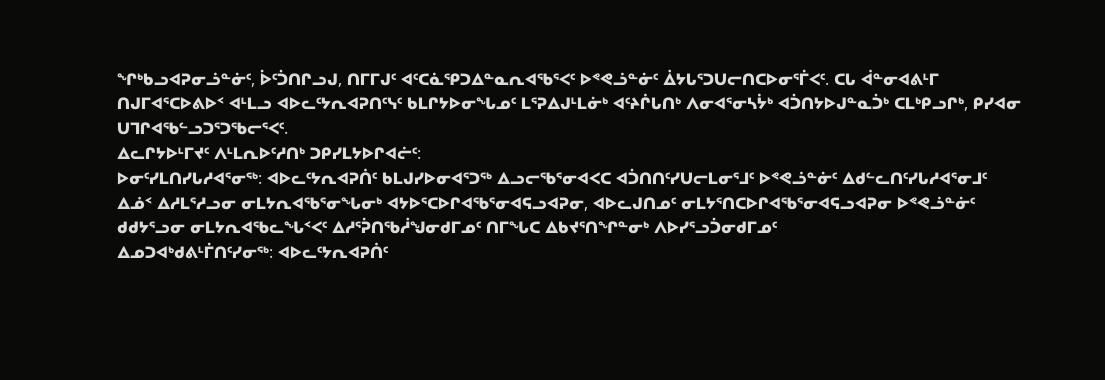ᖏᒃᑲᓗᐊᕈᓂᓘᓐᓃᑦ, ᐆᑦᑑᑎᒋᓗᒍ, ᑎᒥᒥᒍᑦ ᐊᑦᑕᓈᕿᑐᐃᓐᓇᕆᐊᖃᕐᐸᑦ ᐅᕝᕙᓘᓐᓃᑦ ᐄᔭᒐᕐᑐᑌᓕᑎᑕᐅᓂᕐᒦᐸᑦ. ᑕᒐ ᐋᓐᓂᐊᕕᒻᒥ ᑎᒍᒥᐊᕐᑕᐅᕕᐅᑉ ᐊᒻᒪᓗ ᐊᐅᓚᑦᔭᕆᐊᕈᑎᑦᓭᑦ ᑲᒪᒋᔭᐅᓂᖓᓄᑦ ᒪᕐᕈᐃᒍᒻᒪᓃᒃ ᐊᑦᔨᒌᒐᑎᒃ ᐱᓂᐊᕐᓂᓴᔮᒃ ᐊᑑᑎᔭᐅᒍᓐᓇᑑᒃ ᑕᒪᒃᑭᓗᒋᒃ, ᑭᓯᐊᓂ ᑌᒣᒋᐊᖃᓪᓗᑐᕐᑐᖃᓕᕐᐸᑦ.
ᐃᓚᒋᔭᐅᒻᒥᔪᑦ ᐱᒻᒪᕆᐅᑦᓱᑎᒃ ᑐᑭᓯᒪᔭᐅᒋᐊᓖᑦ:
ᐅᓂᑦᓯᒪᑎᓯᒐᓱᐊᕐᓂᖅ: ᐊᐅᓚᑦᔭᕆᐊᕈᑏᑦ ᑲᒪᒍᓯᐅᓂᐊᕐᑐᖅ ᐃᓗᓕᖃᕐᓂᐊᐸᑕ ᐊᑑᑎᑎᑦᓯᑌᓕᒪᓂᕐᒧᑦ ᐅᕝᕙᓘᓐᓃᑦ ᐃᑯᓪᓚᑎᑦᓯᒐᓱᐊᕐᓂᒧᑦ ᐃᓅᑉ ᐃᓱᒪᕐᓱᓗᓂ ᓂᒪᔭᕆᐊᖃᕐᓂᖓᓂᒃ ᐊᔭᐅᕐᑕᐅᒋᐊᖃᕐᓂᐊᕋᓗᐊᕈᓂ, ᐊᐅᓚᒍᑎᓄᑦ ᓂᒪᔭᕐᑎᑕᐅᒋᐊᖃᕐᓂᐊᕋᓗᐊᕈᓂ ᐅᕝᕙᓘᓐᓃᑦ ᑯᑯᔭᕐᓗᓂ ᓂᒪᔭᕆᐊᖃᓚᖓᑉᐸᑦ ᐃᓱᕐᕉᑎᖃᓲᖑᓂᑯᒥᓄᑦ ᑎᒥᖓᑕ ᐃᑲᔪᕐᑎᖏᓐᓂᒃ ᐱᐅᓯᕐᓗᑑᓂᑯᒥᓄᑦ
ᐃᓄᑐᐊᒃᑯᕕᒻᒦᑎᑦᓯᓂᖅ: ᐊᐅᓚᑦᔭᕆᐊᕈᑏᑦ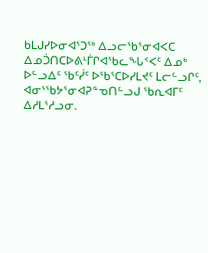ᑲᒪᒍᓯᐅᓂᐊᕐᑐᖅ ᐃᓗᓕᖃᕐᓂᐊᐸᑕ ᐃᓄᑑᑎᑕᐅᕕᒻᒦᒋᐊᖃᓚᖓᑉᐸᑦ ᐃᓄᒃ ᐅᓪᓗᐃᑦ ᖃᑦᓰᑦ ᐅᖃᕐᑕᐅᓯᒪᔪᑦ ᒪᓕᓪᓗᒋᑦ, ᐊᓂᕐᖃᔭᕐᓂᐊᕈᓐᓀᑎᓪᓗᒍ ᖃᕆᐊᒥᑦ ᐃᓱᒪᕐᓱᓗᓂ.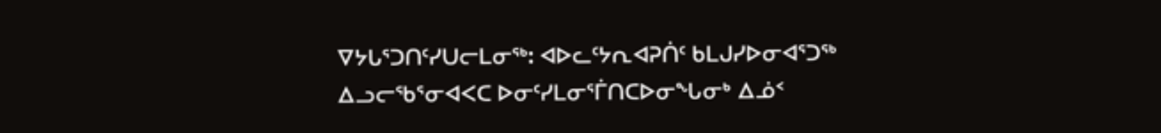ᐁᔭᒐᕐᑐᑎᑦᓯᑌᓕᒪᓂᖅ: ᐊᐅᓚᑦᔭᕆᐊᕈᑏᑦ ᑲᒪᒍᓯᐅᓂᐊᕐᑐᖅ ᐃᓗᓕᖃᕐᓂᐊᐸᑕ ᐅᓂᑦᓯᒪᓂᕐᒦᑎᑕᐅᓂᖓᓂᒃ ᐃᓅᑉ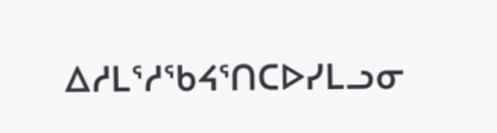ᐃᓱᒪᕐᓱᖃᔦᕐᑎᑕᐅᓯᒪᓗᓂ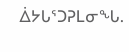ᐄᔭᒐᕐᑐᕈᒪᓂᖓ.